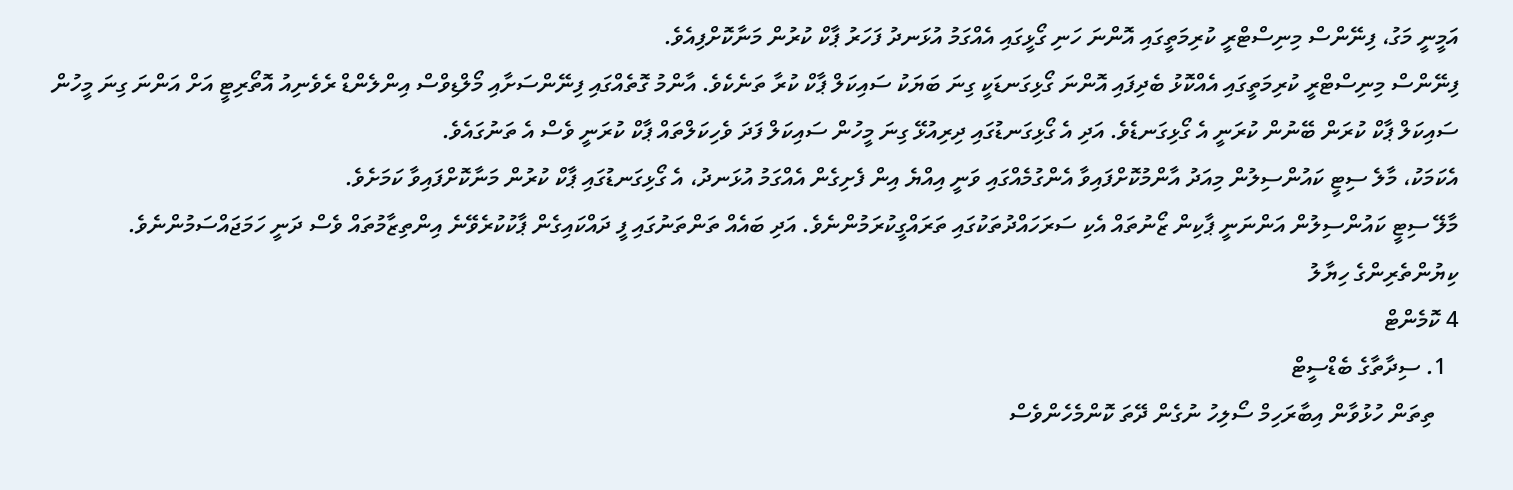އަމީނީ މަގު، ފިނޭންސް މިނިސްޓްރީ ކުރިމަތީގައި އޮންނަ ހަނި ގޯޅީގައި އެއްގަމު އުޅަނދު ފަހަރު ޕާކް ކުރުން މަނާކޮށްފިއެވެ.
ފިނޭންސް މިނިސްޓްރީ ކުރިމަތީގައި އެއްކޮޅު ބެދިފައި އޮންނަ ގޯޅިގަނޑަކީ ގިނަ ބަޔަކު ސައިކަލް ޕާކް ކުރާ ތަނެކެވެ. އާންމު ގޮތެއްގައި ފިނޭންސަށާއި މޯލްޑިވްސް އިންލެންޑް ރެވެނިއު އޮތޯރިޓީ އަށް އަންނަ ގިނަ މީހުން ސައިކަލް ޕާކް ކުރަން ބޭނުން ކުރަނީ އެ ގޯޅިގަނޑެވެ. އަދި އެ ގޯޅިގަނޑުގައި ދިރިއުޅޭ ގިނަ މީހުން ސައިކަލް ފަދަ ވެހިކަލްތައް ޕާކް ކުރަނީ ވެސް އެ ތަނުގައެވެ.
އެކަމަކު، މާލެ ސިޓީ ކައުންސިލުން މިއަދު އާންމުކޮށްފައިވާ އެންގުމެއްގައި ވަނީ އިއްޔެ އިން ފެށިގެން އެއްގަމު އުޅަނދު، އެ ގޯޅިގަނޑުގައި ޕާކް ކުރުން މަނާކޮށްފައިވާ ކަމަށެވެ.
މާލޭ ސިޓީ ކައުންސިލުން އަންނަނީ ޕާކިން ޒޯނުތައް އެކި ސަރަހައްދުތަކުގައި ތަރައްގީކުރަމުންނެވެ. އަދި ބައެއް ތަންތަނުގައި ފީ ދައްކައިގެން ޕާކުކުރެވޭނެ އިންތިޒާމުތައް ވެސް ދަނީ ހަމަޖައްސަމުންނެވެ.
ކިޔުންތެރިންގެ ހިޔާލު
4 ކޮމެންޓް
  1. ސިދާތާގެ ބެޑްސީޓް
    ތިތަން ހުޅުވާން އިބާރަހިމް ސޯލިހު ނުގެން ދޭތަ ކޮންމެހެންވެސް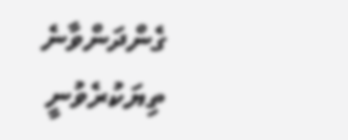ގެންދަންވާނެ ތިޔަކުރެވުނީ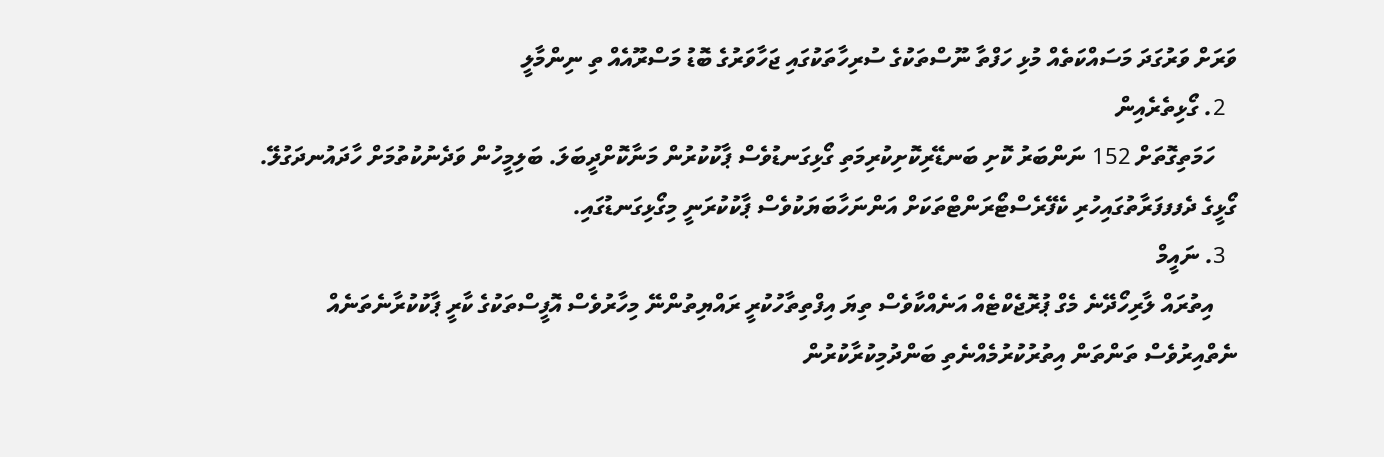ވަރަށް ވަރުގަދަ މަސައްކަތެއް މުޅި ހަފްތާ ނޫސްތަކުގެ ސުރިހާތަކުގައި ޖަހާވަރުގެ ބޮޑު މަސްރޫއެއް ތި ނިންމާލީ
  2. ގޯޅިތެރެއިން
    ހަމަތިގޮތަށް 152 ނަންބަރު ކޮށި ބަނޑޭރިކޮށިކުރިމަތި ގޯޅިގަނޑުވެސް ޕާކުކުރުން މަނާކޮށްދީބަލަ. ބަލިމީހުން ވަދެނުކުތުމަށް ހާދައުނދަގުލޭ. ގޯޅީގެ ދެފފފަރާތުގައިހުރި ކެފޭރެސްޓޯރަންޓްތަކަށް އަންނަހާބަޔަކުވެސް ޕާކުކުރަނީ މިގޯޅިގަނޑުގައި.
  3. ނައީމް
    އިތުރައް ލާރިހޯދޭނެ މެގް ޕުރޮޖެކްޓެއް އަނެއްކާވެސް ތިޔަ އިފްތިތާހުކުރީ ރައްޔިތުންނޭ މިހާރުވެސް އޮފީސްތަކުގެ ކާރީ ޕާކުކުރާނެތަނެއް ނެތްއިރުވެސް ތަންތަން އިތުރުކުރުމެއްނެތި ބަންދުމިކުރާކުރުން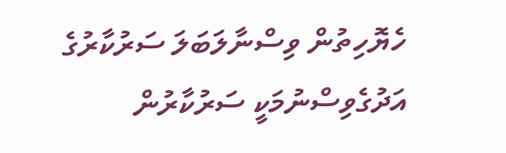ހެޔޮހިތުން ވިސްނާލަބަލަ ސަރުކާރުގެ އަދުގެވިސްނުމަކީ ސަރުކާރުން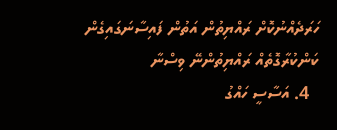ހަރަދެއްނުކޮށް ރައްޔިތުން އަތުން ފައިސާނަގައިގެން ކަންކުރާގޮތެއް ރައްޔިތުންނޭ ވިސްނާ
  4. އަސާސީ ހައްގު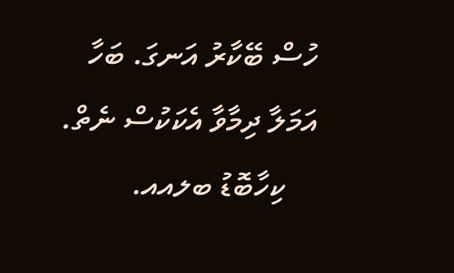ހުސް ބޭކާރު އަނގަ. ބަހާ އަމަލާ ދިމާވާ އެކަކުސް ނެތް.
    ކިހާބޮޑު ބލއއ.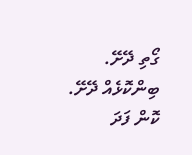ގޯތި ދޭށޭ. ބިންކޮޅެއް ދޭށޭ. ކޮން ފަދަ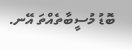ބޮޑު މުސީބާތެއްތަ އޭނ.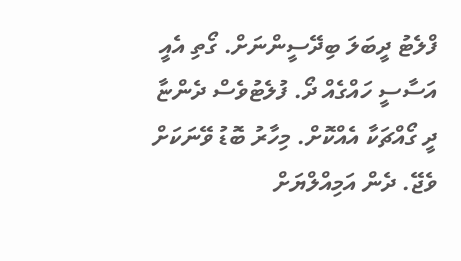ފްލެޓު ދީބަލަ ބިދޭސީންނަށް. ގޯތި އެއީ އަސާސީ ހައްގެއް ދޯ. ފުލެޓުވެސް ދެންޏާ ދީ ގޯއްޗަކާ އެއްކޮށް. މިހާރު ބޮޑު ވޭނަކަށް ވެޖޭ. ދެން އަމިއްލްޔަށް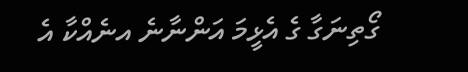ގޯތިނަގާ ގެ އެޅީމަ އަންނާނެ އނެއްކާ އެ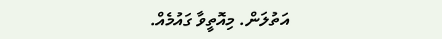އަތުލަން. މިއޮތީވާ ގައުމެއް.